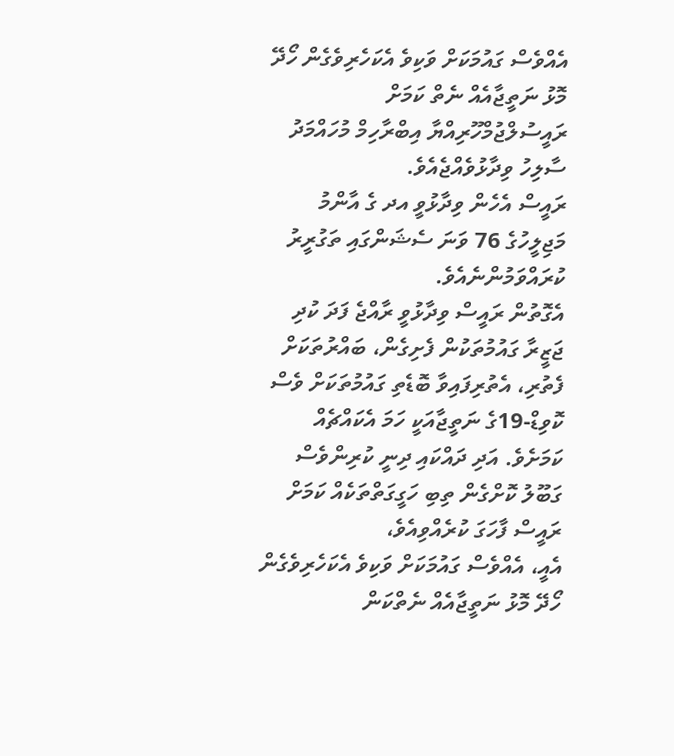އެއްވެސް ގައުމަކަށް ވަކިވެ އެކަހެރިވެގެން ހޯދޭ މޮޅު ނަތީޖާއެއް ނެތް ކަމަށް ރައީސުލްޖުމްހޫރިއްޔާ އިބްރާހިމް މުހައްމަދު ސާލިހު ވިދާޅުވެއްޖެއެވެ.
ރައީސް އެހެން ވިދާޅުވީ އދ ގެ އާންމު މަޖިލީހުގެ 76 ވަނަ ސެޝަންގައި ތަގުރީރު ކުރައްވަމުންނެއެވެ.
އެގޮތުން ރައީސް ވިދާޅުވީ ރާއްޖެ ފަދަ ކުދި ޖަޒީރާ ގައުމުތަކުން ފެށިގެން، ބައްރުތަކަށް ފެތުރި، އެތުރިފައިވާ ބޮޑެތި ގައުމުތަކަށް ވެސް ކޮވިޑް-19ގެ ނަތީޖާއަކީ ހަމަ އެކައްޗެއް ކަމަށެވެ. އަދި ދައްކައި ދިނީ ކުރިންވެސް ގަބޫލު ކޮށްގެން ތިބި ހަގީގަތްތަކެއް ކަމަށް ރައީސް ފާހަގަ ކުރެއްވިއެވެ،
އެއީ، އެއްވެސް ގައުމަކަށް ވަކިވެ އެކަހެރިވެގެން ހޯދޭ މޮޅު ނަތީޖާއެއް ނެތްކަން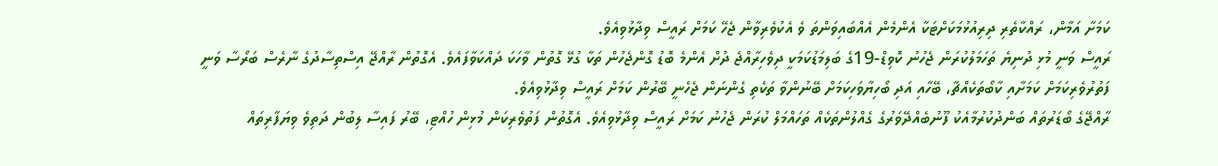ކަމަށާ އަމާން، ރައްކާތެރި ދިރިއުޅުމަކަށްޓަކާ އެންމެން އެއްބައިވަންތަ ވެ އެކުވެރިވާން ޖެހޭ ކަމަށް ރައީސް ވިދާޅުވިއެވެ.
ރައީސް ވަނީ މުޅި ދުނިޔެ ތަހަމަލުކުރަން ޖެހުނު ކޮވިޑް-19ގެ ބަލިމަޑުކަމަކީ ދިވެހިރާއްޖެ ދުށް އެންމެ ބޮޑު ގޮންޖެހުން ތަކާ ގުޅޭ ގޮތުން ވާހަކަ ދައްކަވާފައެވެ. އެގޮތުން ރާއްޖޭ އިސްތިސާދުގެ ނާރެސް ބަރޯސާ ވަނީ ފަތުރުވެރިކަމަށް ކަމަށާއި ކާބޯތަކެއްޗާ، ބޭހާއި އަދި ބޯހިޔާވަހިކަމަށް ބޭނުންވާ ތަކެތި ގެންނަން ޖެހެނީ ބޭރުން ކަމަށް ރައީސް ވިދާޅުވިއެވެ.
ރާއްޖޭގެ ބޯޑަރުތައް ބަންދުކުރުމާއެކު ފޫނުބެއްދޭވަރުގެ ގެއްލުންތަކެއް ތަހައްމަލް ކުރަން ޖެހުނު ކަމަށް ރައީސް ވިދާޅުވިއެވެ. އެގޮތުން ފަތުވެރިކަން މުޅިން ހުއްޓި، ބޭރު ފައިސާ ލިބުން ދަތިވެ ވިޔަފާރިތައް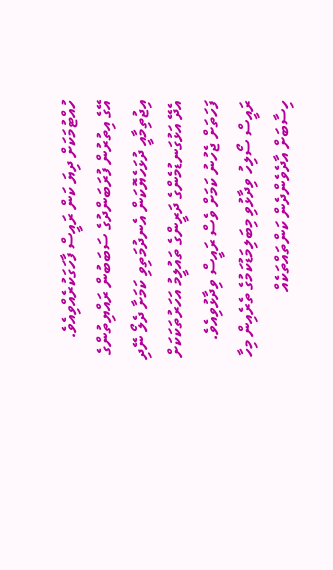ހުއްޓުމަކަށް ދިޔަ ކަން ރައީސް ފާހަގަކުރެއްވިއެވެ.
އޭގެ އިތުރުން ފުރަބަންދުގެ ސަބަބުން ރައްޔިތުންގެ އިޖުތިމާއީ ދުޅަހެޔޮކަން އެނދުމަތިވި ކަމަށާ ދެލޯ ނޭދި އެދޭ އަޅުގަނޑުމެންގެ ދަރީންގެ ތައުލީމު އަހަރުތަކަކަށް ފަހަތަށް ޖެހުނު ކަމަށް ވެސް ރައީސް ވިދާޅުވިއެވެ.
ރައީސް ސޯލިހު ވިދާޅުވި މިބަލިމަޑުކަމުގެ ތެރެއިން މިހާ ހިސާބަށް އާދެވެންދެން ކަންތައްތަކެއް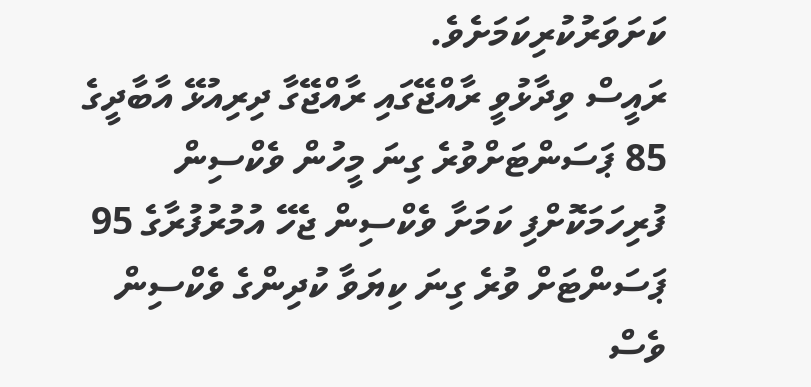ކަށަވަރުކުރިކަމަށެވެ.
ރައީސް ވިދާޅުވީ ރާއްޖޭގައި ރާއްޖޭގާ ދިރިއުޅޭ އާބާދީގެ 85 ޕަސަންޓަށްވުރެ ގިނަ މީހުން ވެކްސިން ފުރިހަމަކޮށްފި ކަމަށާ ވެކްސިން ޖެހޭ އުމުރުފުރާގެ 95 ޕަސަންޓަށް ވުރެ ގިނަ ކިޔަވާ ކުދިންގެ ވެކްސިން ވެސް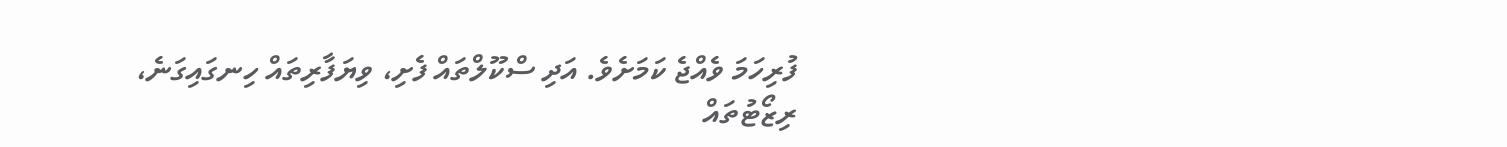ފުރިހަމަ ވެއްޖެ ކަމަށެވެ. އަދި ސްކޫލްތައް ފެށި، ވިޔަފާރިތައް ހިނގައިގަނެ، ރިޒޯޓުތައް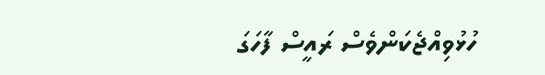ހުޅުވިއްޖެކަންވެސް ރައީސް ފާހަގަ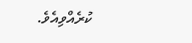ކުރެއްވިއެވެ.